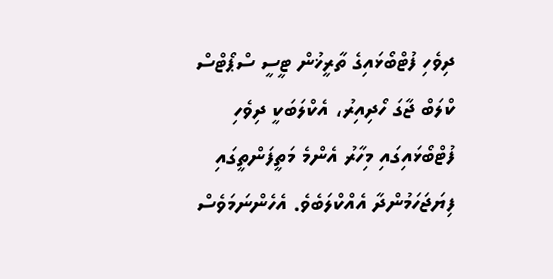ދިވެހި ފުޓްބޯޅައިގެ ތާރީޚުން ޓީސީ ސްޕޯޓްސް ކްލަބް ޖާގަ ހޯދިއިރު، އެކްލަބަކީ ދިވެހި ފުޓްބޯޅައިގައި މިހާރު އެންމެ މަތީފަންތީގައި ފިޔަޖަހަމުންދާ އެއްކްލަބެވެ. އެހެންނަމަވެސް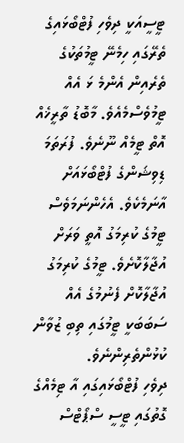ޓީސީއަކީ ދިވެހި ފުޓްބޯޅައިގެ ތެރޭގައި ހިމެނޭ ޓީމުތަކުގެ ތެރެއިން އެންމެ ޅަ އެއް ޓީމުވެސްމެއެވެ. މާބޮޑު ތާރީޚެއް އޮތް ޓީމެއް ނޫނެވެ. ފުރަތަމަ ޑިވިޝަންގެ ފުޓްބޯޅައަށް އާނަމެކެވެ. އެހެންނަމަވެސް ޓީމުގެ ކުރިމަގު އޮތީ ވަރަށް އުޖާލާކޮށެވެ. ޓީމުގެ ކުރިމަގު އުޖާލާކޮށް ފެނުމުގެ އެއް ސަބަބަކީ ޓީމުގައި ތިބި ޒުވާން ކުޅުންތެރިންނެވެ.
ދިވެހި ފުޓްބޯޅައިގައި އާ ޓިމެއްގެ ގޮތުގައި ޓީސީ ސްޕޯޓްސް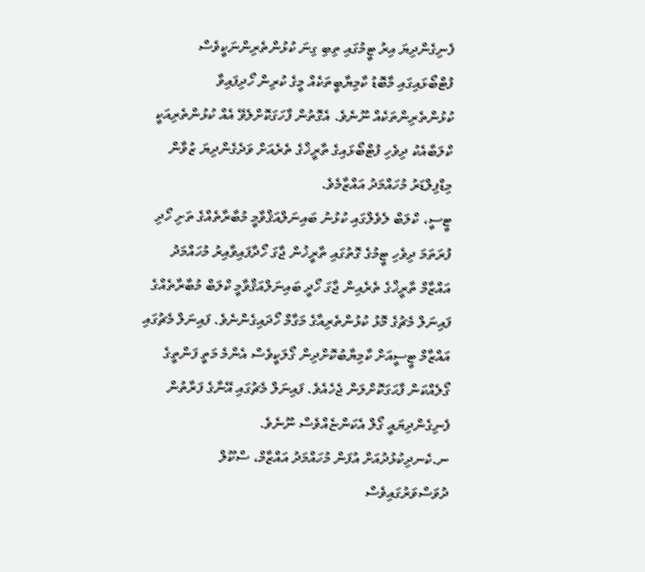ފެނިގެންދިޔަ އިރު ޓީމުގައި ތިބި ގިނަ ކުޅުންތެރިންނަކީވެސް ފުޓްބޯޅައިގައި މާބޮޑު ކާމިޔާބީތަކެއް މީގެ ކުރިން ހޯދިފައިވާ ކުޅުންތެރިންތަކެއް ނޫނެވެ. އެގޮތުން ފާހަގަކޮށްލެވޭ އެއް ކުޅުންތެރިއަކީ ކްލަބާއެކު ދިވެހި ފުޓްބޯޅައިގެ ތާރީޚްގެ ތެރެއަށް ވަދެގެންދިޔަ ޒުވާން މިޑްފިލްޑަރު މުހައްމަދު އައްޒާމެވެ.
ޓީސީ، ކްލަބް ލެވެލްގައި ކުޅުނު ބައިނަލްއަޤްވާމީ މުބާރާތެއްގެ ތަށި ހޯދި ފުރަތަމަ ދިވެހި ޓީމުގެ ގޮތުގައި ތާރީޚުން ޖާގަ ހޯދާފައިވާއިރު މުހައްމަދު އައްޒާމް ތާރީޚްގެ ތެރެއިން ޖާގަ ހޯދީ ބައިނަލްއަޤްވާމީ ކްލަބް މުބާރާތެއްގެ ފައިނަލް މެޗުގެ މޮޅު ކުޅުންތެރިއާގެ މަގާމް ހޯދައިގެންނެވެ. ފައިނަލް މެޗުގައި އައްޒާމް ޓީސީއަށް ކާމިޔާބުކޮށްދިން ގޯލަކީވެސް އެންމެ މަތީ ފަންތީގެ ގޯލެއްކަން ފާޙަގަކޮށްލަން ޖެހެއެވެ. ފައިނަލް މެޗުގައި އޭނާގެ ފަރާތުން ފެނިގެންދިޔައީ ގޯލް އެކަންޏެއްވެސް ނޫނެވެ.
ނ.ކެނދިކުޅުދުއަށް އުފަން މުހައްމަދު އައްޒާމް، ސްކޫލް ދުވަސްވަރުގައިވެސް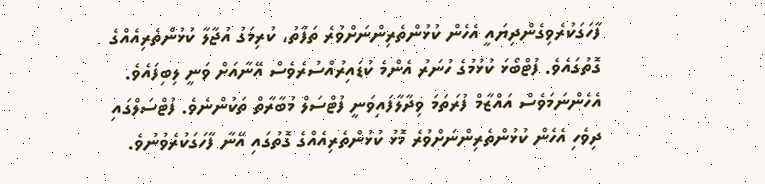ފާހަގަކުރެވިގެންދިޔައީ އެހެން ކުޅުންތެރިންނަށްވުރެ ތަފާތު، ކުރިމަގު އުޖާލާ ކުޅުންތެރިއެއްގެ ގޮތުގައެވެ. ފުޓްބޯޅަ ކުޅުމުގެ ހުނަރު އެންމެ ކުޑައިރުއްސުރެވެސް އޭނާއަށް ވަނީ ލިބިފައެވެ. އެހެންނަމަވެސް އައްޒާމް ފުރަތަމަ ވިދާލާފައިވަނީ ފުޓްސަލް މުބާރާތް ތަކުންނެވެ. ފުޓްސަލްގައި ދިވެހި އެހެން ކުޅުންތެރިންނަށްވުރެ މޮޅު ކުޅުންތެރިއެއްގެ ގޮތުގައި އޭނާ ފާހަގަކުރެވުނުވެ.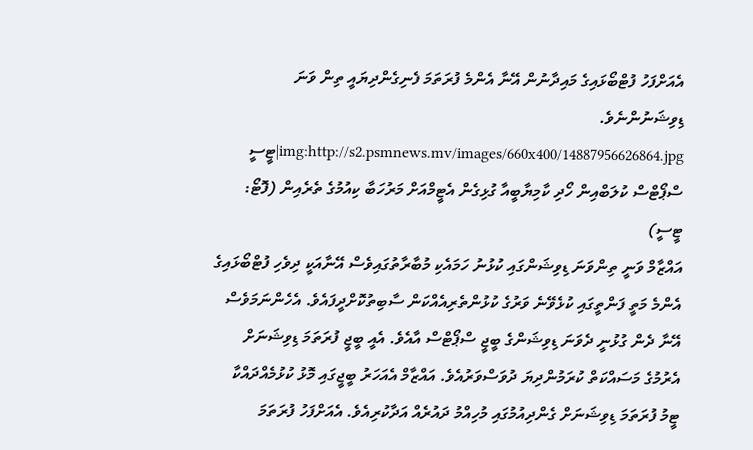އެއަށްފަހު ފުޓްބޯޅައިގެ މައިދާނުން އޭނާ އެންމެ ފުރަތަމަ ފެނިގެންދިޔައީ ތިން ވަނަ ޑިވިޝަނުންނެވެ.
img:http://s2.psmnews.mv/images/660x400/14887956626864.jpg|ޓީސީ ސްޕޯޓްސް ކުލަބްއިން ހޯދި ކާމިޔާބީއާ ގުޅިގެން އެޓީމްއަށް މަރުހަބާ ކިއުމުގެ ތެރެއިން (ފޮޓޯ: ޓީސީ)
އައްޒާމް ވަނީ ތިންވަނަ ޑިވިޝަންގައި ކުޅުނު ހަމައެކި މުބާރާތުގައިވެސް އޭނާއަކީ ދިވެހި ފުޓްބޯޅައިގެ އެންމެ މަތީ ފަންތީގައި ކުޅެވޭނެ ވަރުގެ ކުޅުންތެރިއެއްކަން ސާބިތުކޮށްދީފައެވެ. އެހެންނަމަވެސް އޭނާ ދެން ގުޅުނީ ދެވަނަ ޑިވިޝަންގެ ބީޖީ ސްޕޯޓްސް އާއެވެ. އެއީ ބީޖީ ފުރަތަމަ ޑިވިޝަނަށް އެރުމުގެ މަސައްކަތް ކުރަމުންދިޔަ ދުވަސްވަރުއެވެ. އައްޒާމް އެއަހަރު ބީޖީގައި މޮޅު ކުޅުމެއްދައްކާ ޓީމު ފުރަތަމަ ޑިވިޝަނަށް ގެންދިއުމުގައި މުހިއްމު ދައުރެއް އަދާކުރިއެވެ. އެއަށްފަހު ފުރަތަމަ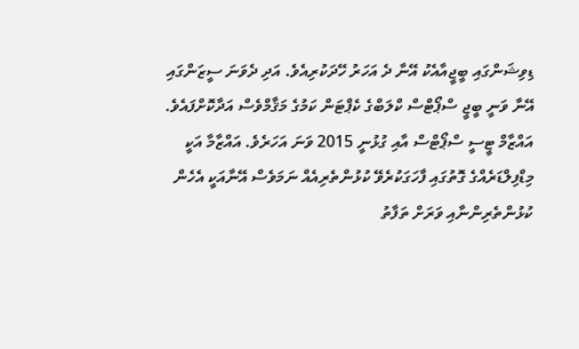ޑިވިޝަންގައި ބީޖީއާއެކު އޭނާ ދެ އަހަރު ހޭދަކުރިއެވެ. އަދި ދެވަނަ ސީޒަންގައި އޭނާ ވަނީ ބީޖީ ސްޕޯޓްސް ކްލަބްގެ ކެޕްޓަން ކަމުގެ މަޤާމްވެސް އަދާކޮށްފައެވެ.
އައްޒާމް ޓީސީ ސްޕޯޓްސް އާއި ގުޅުނީ 2015 ވަނަ އަހަރެވެ. އައްޒާމާ އަކީ މިޑްފިލްޑަރެއްގެ ގޮތުގައި ފާހަގަކުރެވޭ ކުޅުންތެރިއެއް ނަމަވެސް އޭނާއަކީ އެހެން ކުޅުންތެރިންނާއި ވަރަށް ތަފާތު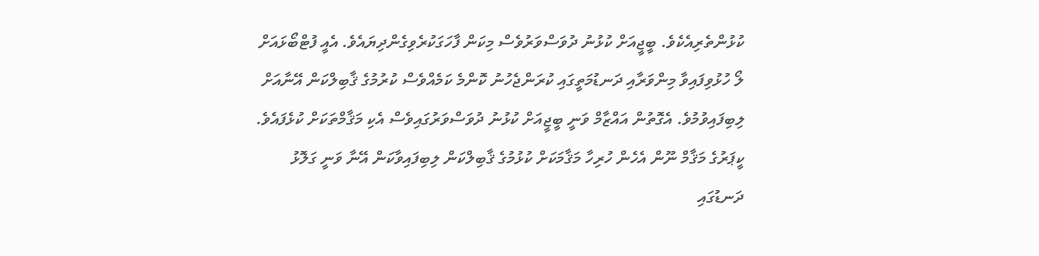ކުޅުންތެރިއެކެވެ. ބީޖީއަށް ކުޅުނު ދުވަސްވަރުވެސް މިކަން ފާހަގަކުރެވިގެންދިޔައެވެ. އެއީ ފުޓްބޯޅައަށް ލޯ ހުޅުވިފައިވާ މިންވަރާއި ދަނޑުމަތީގައި ކުރަންޖެހުނު ކޮންމެ ކަމެއްވެސް ކުރުމުގެ ޤާބިލްކަން އޭނާއަށް ލިބިފައިވުމުވެ. އެގޮތުން އައްޒާމް ވަނީ ބީޖީއަށް ކުޅުނު ދުވަސްވަރުގައިވެސް އެކި މަޤާމްތަކަށް ކުޅެފައެވެ. ކީޕަރުގެ މަޤާމް ނޫން އެހެން ހުރިހާ މަޤާމަކަށް ކުޅުމުގެ ޤާބިލްކަން ލިބިފައިވާކަން އޭނާ ވަނީ ގަލޮޅު ދަނޑުގައި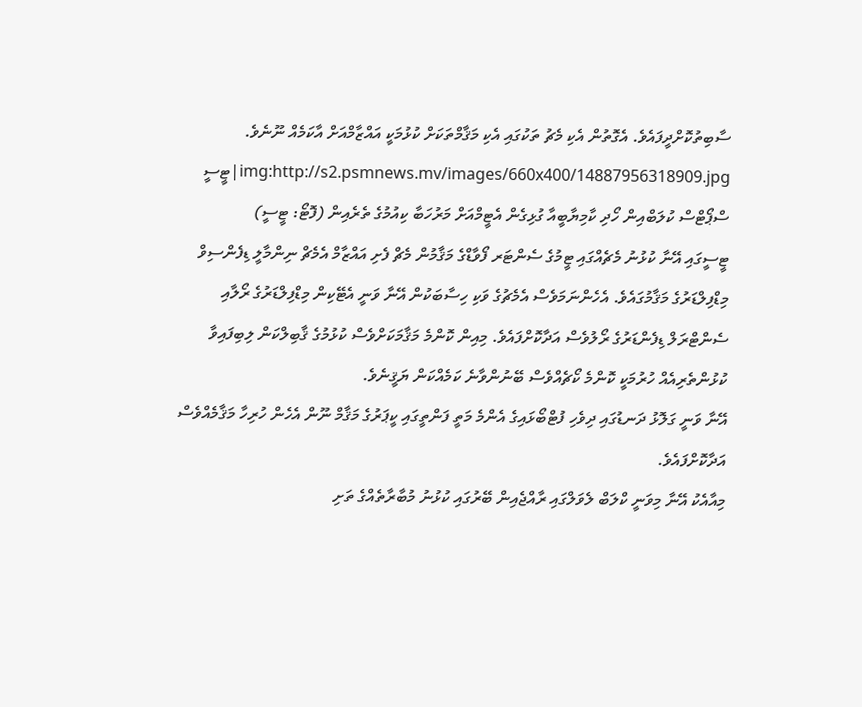ސާބިތުކޮށްދީފައެވެ. އެގޮތުން އެކި މެޗު ތަކުގައި އެކި މަޤާމްތަކަށް ކުޅުމަކީ އައްޒާމްއަށް އާކަމެއް ނޫނެވެ.
img:http://s2.psmnews.mv/images/660x400/14887956318909.jpg|ޓީސީ ސްޕޯޓްސް ކުލަބްއިން ހޯދި ކާމިޔާބީއާ ގުޅިގެން އެޓީމްއަށް މަރުހަބާ ކިއުމުގެ ތެރެއިން (ފޮޓޯ: ޓީސީ)
ޓީސީގައި އޭނާ ކުޅުނު މެޗެއްގައި ޓީމުގެ ސެންޓަރ ފޯވާޑްގެ މަޤާމުން މެޗް ފެށި އައްޒާމް އެމެޗް ނިންމާލީ ޑިފެންސިވް މިޑްފިލްޑަރުގެ މަޤާމުގައެވެ. އެހެންނަމަވެސް އެމެޗުގެ ވަކި ހިސާބަކުން އޭނާ ވަނީ އެޓޭކިން މިޑްފިލްޑަރުގެ ރޯލާއި ސެންޓްރަލް ޑިފެންޑަރުގެ ރޯލުވެސް އަދާކޮށްފައެވެ. މިއިން ކޮންމެ މަޤާމަކަށްވެސް ކުޅުމުގެ ޤާބިލްކަން ލިބިފައިވާ ކުޅުންތެރިއެއް ހުރުމަކީ ކޮންމެ ކޯޗެއްވެސް ބޭނުންވާނެ ކަމެއްކަން ޔަޤީނެވެ.
އޭނާ ވަނީ ގަލޮޅު ދަނޑުގައި ދިވެހި ފުޓްބޯޅައިގެ އެންމެ މަތީ ފަންތީގައި ކީޕަރުގެ މަޤާމް ނޫން އެހެން ހުރިހާ މަޤާމެއްވެސް އަދާކޮށްފައެވެ.
މިއާއެކު އޭނާ މިވަނީ ކްލަބް ލެވަލްގައި ރާއްޖެއިން ބޭރުގައި ކުޅުނު މުބާރާތެއްގެ ތަށި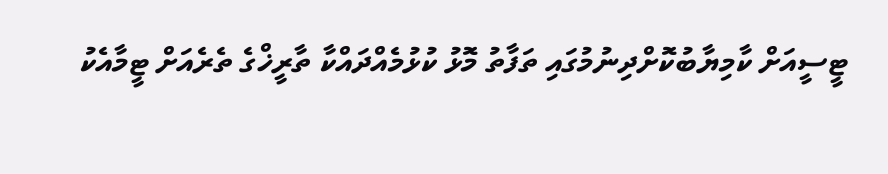ޓީސީއަށް ކާމިޔާބުކޮށްދިނުމުގައި ތަފާތު މޮޅު ކުޅުމެއްދައްކާ ތާރީޚްގެ ތެރެއަށް ޓީމާއެކު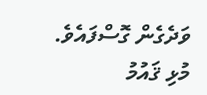ވަދެގެން ގޮސްފައެވެ. މުޅި ޤައުމު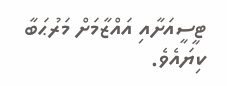ޓީސީއަށާއި އައްޒާމަށް މަރުޙަބާ ކިޔައެވެ.